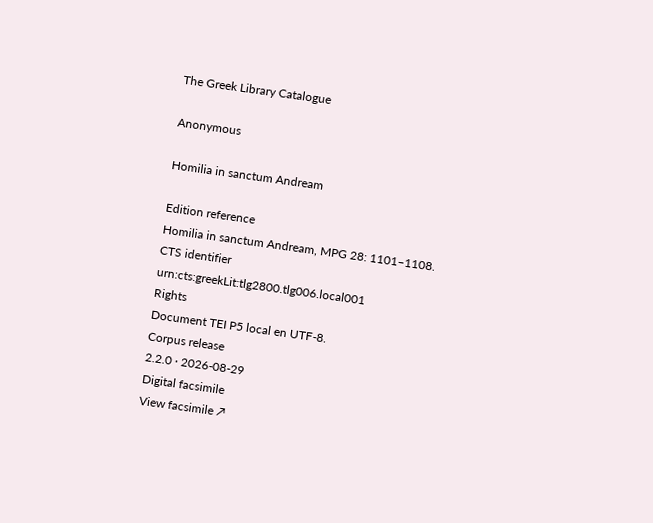The Greek Library Catalogue

Anonymous

Homilia in sanctum Andream

Edition reference
Homilia in sanctum Andream, MPG 28: 1101–1108.
CTS identifier
urn:cts:greekLit:tlg2800.tlg006.local001
Rights
Document TEI P5 local en UTF-8.
Corpus release
2.2.0 · 2026-08-29
Digital facsimile
View facsimile ↗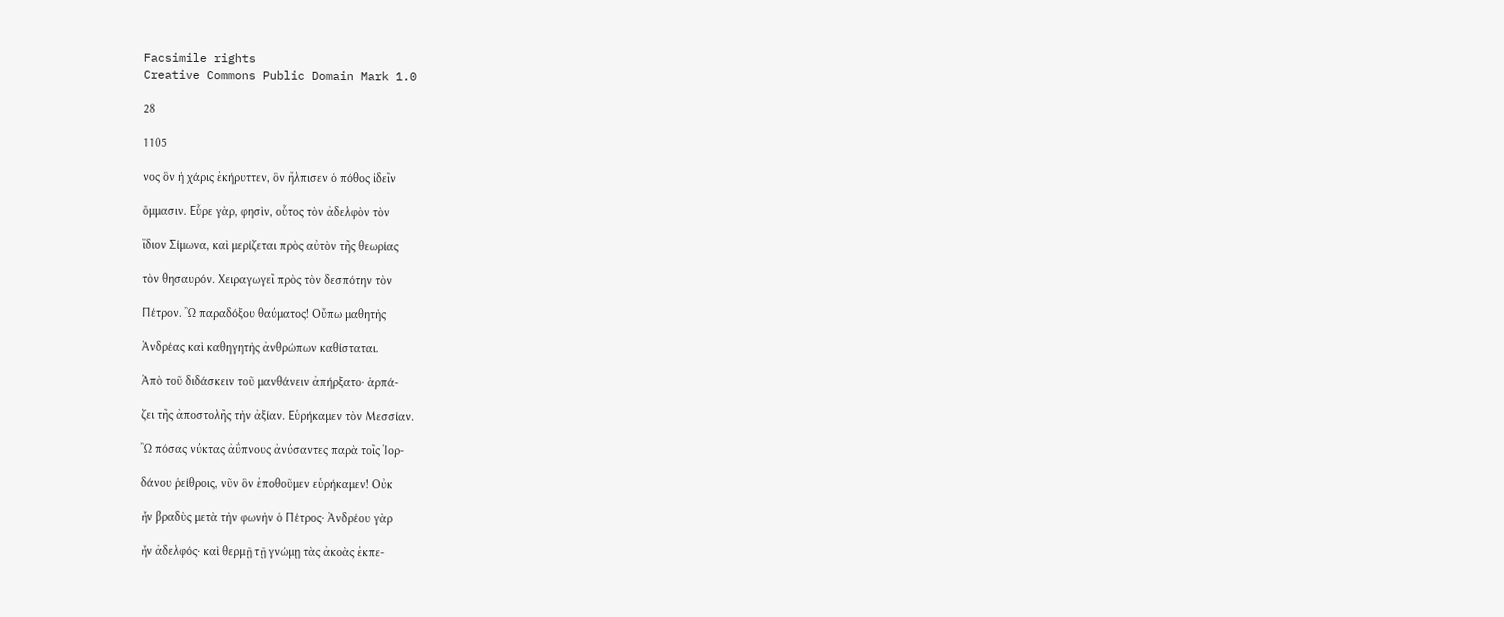Facsimile rights
Creative Commons Public Domain Mark 1.0

28

1105

νος ὃν ἡ χάρις ἐκήρυττεν, ὃν ἤλπισεν ὁ πόθος ἰδεῖν

ὄμμασιν. Εὗρε γὰρ, φησὶν, οὗτος τὸν ἀδελφὸν τὸν

ἴδιον Σίμωνα, καὶ μερίζεται πρὸς αὐτὸν τῆς θεωρίας

τὸν θησαυρόν. Χειραγωγεῖ πρὸς τὸν δεσπότην τὸν

Πέτρον. Ὢ παραδόξου θαύματος! Οὔπω μαθητὴς

Ἀνδρέας καὶ καθηγητὴς ἀνθρώπων καθίσταται.

Ἀπὸ τοῦ διδάσκειν τοῦ μανθάνειν ἀπήρξατο· ἁρπά-

ζει τῆς ἀποστολῆς τὴν ἀξίαν. Εὑρήκαμεν τὸν Μεσσίαν.

Ὢ πόσας νύκτας ἀΰπνους ἀνύσαντες παρὰ τοῖς Ἰορ-

δάνου ῥείθροις, νῦν ὃν ἐποθοῦμεν εὑρήκαμεν! Οὐκ

ἦν βραδὺς μετὰ τὴν φωνὴν ὁ Πέτρος· Ἀνδρέου γὰρ

ἦν ἀδελφός· καὶ θερμῇ τῇ γνώμῃ τὰς ἀκοὰς ἐκπε-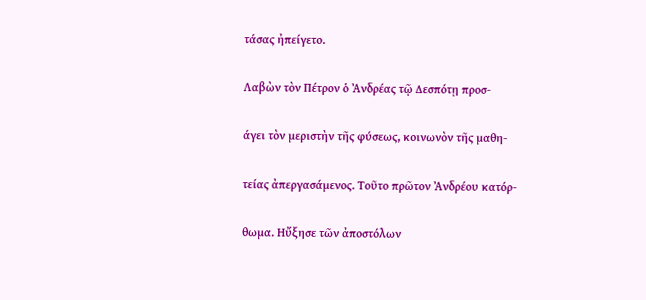τάσας ἠπείγετο.

Λαβὼν τὸν Πέτρον ὁ Ἀνδρέας τῷ Δεσπότῃ προσ-

άγει τὸν μεριστὴν τῆς φύσεως, κοινωνὸν τῆς μαθη-

τείας ἀπεργασάμενος. Τοῦτο πρῶτον Ἀνδρέου κατόρ-

θωμα. Ηὔξησε τῶν ἀποστόλων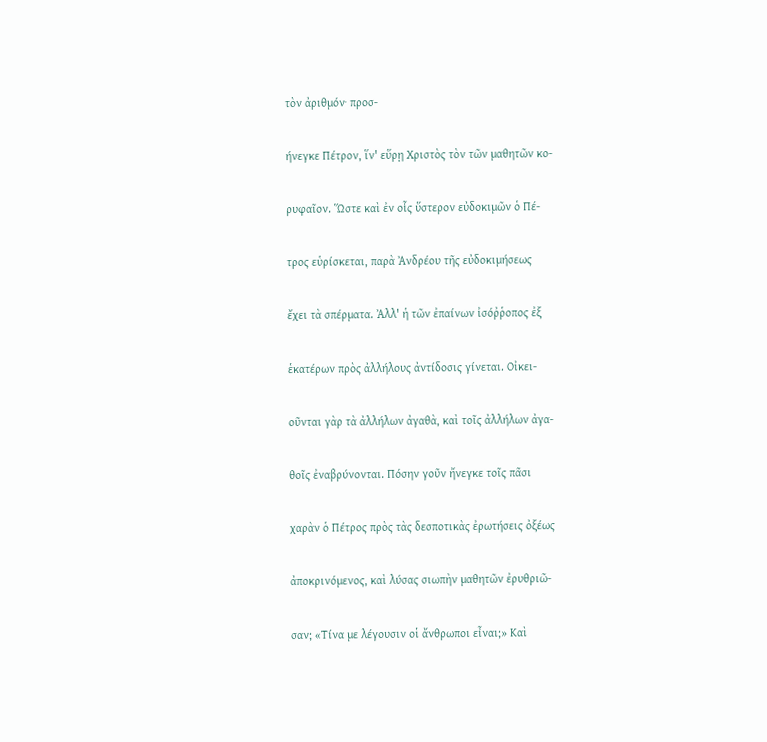τὸν ἀριθμόν· προσ-

ήνεγκε Πέτρον, ἵν' εὕρῃ Χριστὸς τὸν τῶν μαθητῶν κο-

ρυφαῖον. Ὥστε καὶ ἐν οἷς ὕστερον εὐδοκιμῶν ὁ Πέ-

τρος εὑρίσκεται, παρὰ Ἀνδρέου τῆς εὐδοκιμήσεως

ἔχει τὰ σπέρματα. Ἀλλ' ἡ τῶν ἐπαίνων ἰσόῤῥοπος ἐξ

ἑκατέρων πρὸς ἀλλήλους ἀντίδοσις γίνεται. Οἰκει-

οῦνται γὰρ τὰ ἀλλήλων ἀγαθὰ, καὶ τοῖς ἀλλήλων ἀγα-

θοῖς ἐναβρύνονται. Πόσην γοῦν ἤνεγκε τοῖς πᾶσι

χαρὰν ὁ Πέτρος πρὸς τὰς δεσποτικὰς ἐρωτήσεις ὀξέως

ἀποκρινόμενος, καὶ λύσας σιωπὴν μαθητῶν ἐρυθριῶ-

σαν; «Τίνα με λέγουσιν οἱ ἄνθρωποι εἶναι;» Καὶ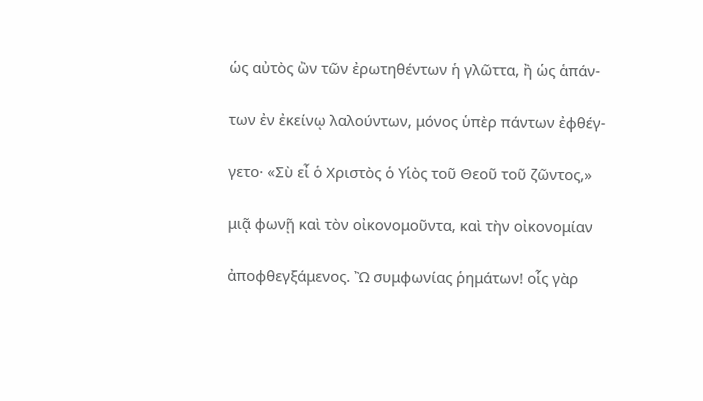ὡς αὐτὸς ὢν τῶν ἐρωτηθέντων ἡ γλῶττα, ἢ ὡς ἁπάν-

των ἐν ἐκείνῳ λαλούντων, μόνος ὑπὲρ πάντων ἐφθέγ-

γετο· «Σὺ εἶ ὁ Χριστὸς ὁ Υἱὸς τοῦ Θεοῦ τοῦ ζῶντος,»

μιᾷ φωνῇ καὶ τὸν οἰκονομοῦντα, καὶ τὴν οἰκονομίαν

ἀποφθεγξάμενος. Ὢ συμφωνίας ῥημάτων! οἷς γὰρ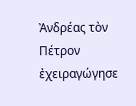Ἀνδρέας τὸν Πέτρον ἐχειραγώγησε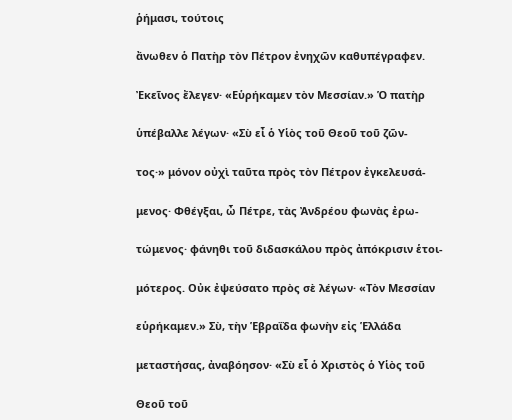ῥήμασι, τούτοις

ἄνωθεν ὁ Πατὴρ τὸν Πέτρον ἐνηχῶν καθυπέγραφεν.

Ἐκεῖνος ἔλεγεν· «Εὑρήκαμεν τὸν Μεσσίαν.» Ὁ πατὴρ

ὑπέβαλλε λέγων· «Σὺ εἶ ὁ Υἱὸς τοῦ Θεοῦ τοῦ ζῶν-

τος·» μόνον οὐχὶ ταῦτα πρὸς τὸν Πέτρον ἐγκελευσά-

μενος· Φθέγξαι, ὦ Πέτρε, τὰς Ἀνδρέου φωνὰς ἐρω-

τώμενος· φάνηθι τοῦ διδασκάλου πρὸς ἀπόκρισιν ἑτοι-

μότερος. Οὐκ ἐψεύσατο πρὸς σὲ λέγων· «Τὸν Μεσσίαν

εὑρήκαμεν.» Σὺ, τὴν Ἑβραΐδα φωνὴν εἰς Ἑλλάδα

μεταστήσας, ἀναβόησον· «Σὺ εἶ ὁ Χριστὸς ὁ Υἱὸς τοῦ

Θεοῦ τοῦ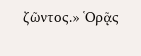ζῶντος.» Ὁρᾷς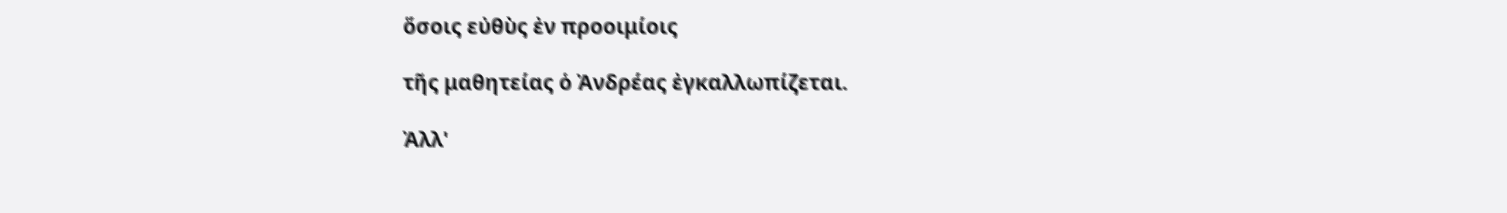ὅσοις εὐθὺς ἐν προοιμίοις

τῆς μαθητείας ὁ Ἀνδρέας ἐγκαλλωπίζεται.

Ἀλλ'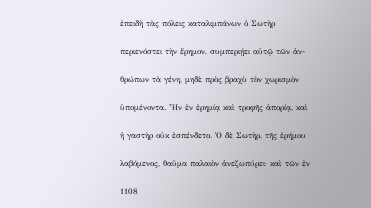ἐπειδὴ τὰς πόλεις καταλιμπάνων ὁ Σωτὴρ

περιενόστει τὴν ἔρημον, συμπεριῄει αὐτῷ τῶν ἀν-

θρώπων τὰ γένη, μηδὲ πρὸς βραχὺ τὸν χωρισμὸν

ὑπομένοντα. Ἦν ἐν ἐρημίᾳ καὶ τροφῆς ἀπορίᾳ, καὶ

ἡ γαστὴρ οὐκ ἐσπένδετο. Ὁ δὲ Σωτὴρ, τῆς ἐρήμου

λαβόμενος, θαῦμα παλαιὸν ἀνεζωπύρει· καὶ τῶν ἐν

1108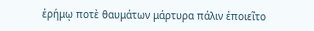ἐρήμῳ ποτὲ θαυμάτων μάρτυρα πάλιν ἐποιεῖτο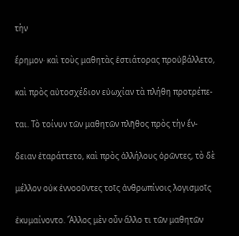τὴν

ἔρημον· καὶ τοὺς μαθητὰς ἑστιάτορας προὐβάλλετο,

καὶ πρὸς αὐτοσχέδιον εὐωχίαν τὰ πλήθη προτρέπε-

ται. Τὸ τοίνυν τῶν μαθητῶν πλῆθος πρὸς τὴν ἔν-

δειαν ἐταράττετο, καὶ πρὸς ἀλλήλους ὁρῶντες, τὸ δὲ

μέλλον οὐκ ἐννοοῦντες τοῖς ἀνθρωπίνοις λογισμοῖς

ἐκυμαίνοντο. Ἄλλος μὲν οὖν ἄλλο τι τῶν μαθητῶν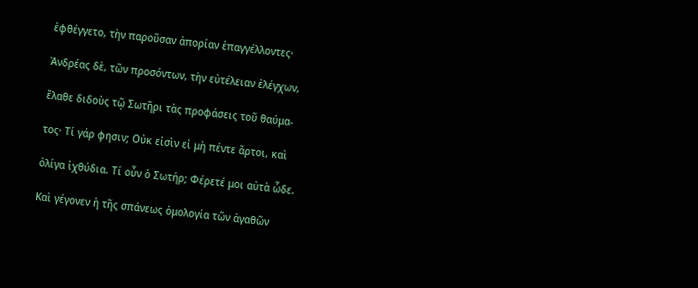ἐφθέγγετο, τὴν παροῦσαν ἀπορίαν ἐπαγγέλλοντες·

Ἀνδρέας δὲ, τῶν προσόντων, τὴν εὐτέλειαν ἐλέγχων,

ἔλαθε διδοὺς τῷ Σωτῆρι τὰς προφάσεις τοῦ θαύμα-

τος· Τί γάρ φησιν; Οὐκ εἰσὶν εἰ μὴ πέντε ἄρτοι, καὶ

ὀλίγα ἰχθύδια. Τί οὖν ὁ Σωτήρ; Φέρετέ μοι αὐτὰ ὧδε.

Καὶ γέγονεν ἡ τῆς σπάνεως ὁμολογία τῶν ἀγαθῶν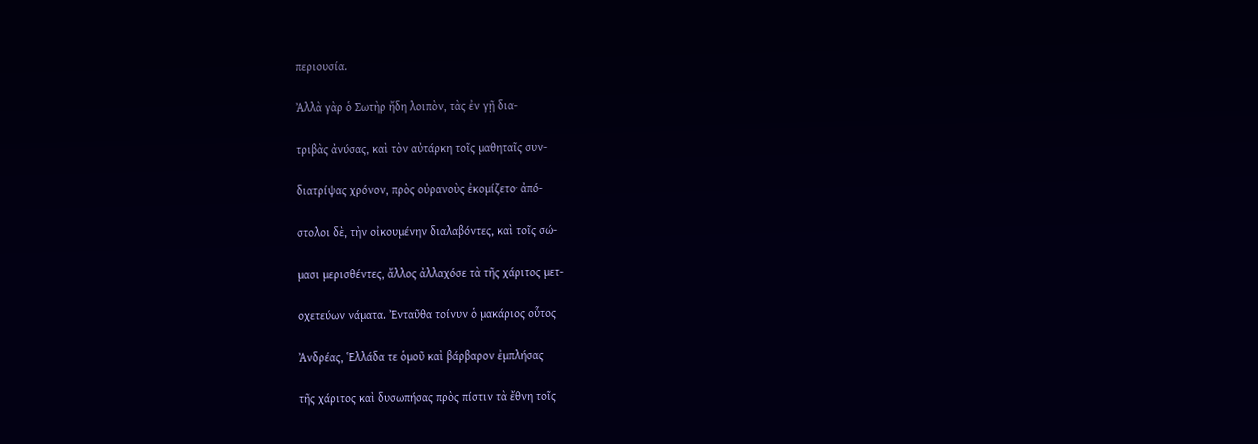περιουσία.

Ἀλλὰ γὰρ ὁ Σωτὴρ ἤδη λοιπὸν, τὰς ἐν γῇ δια-

τριβὰς ἀνύσας, καὶ τὸν αὐτάρκη τοῖς μαθηταῖς συν-

διατρίψας χρόνον, πρὸς οὐρανοὺς ἐκομίζετο· ἀπό-

στολοι δὲ, τὴν οἰκουμένην διαλαβόντες, καὶ τοῖς σώ-

μασι μερισθέντες, ἄλλος ἀλλαχόσε τὰ τῆς χάριτος μετ-

οχετεύων νάματα. Ἐνταῦθα τοίνυν ὁ μακάριος οὗτος

Ἀνδρέας, Ἑλλάδα τε ὁμοῦ καὶ βάρβαρον ἐμπλήσας

τῆς χάριτος καὶ δυσωπήσας πρὸς πίστιν τὰ ἔθνη τοῖς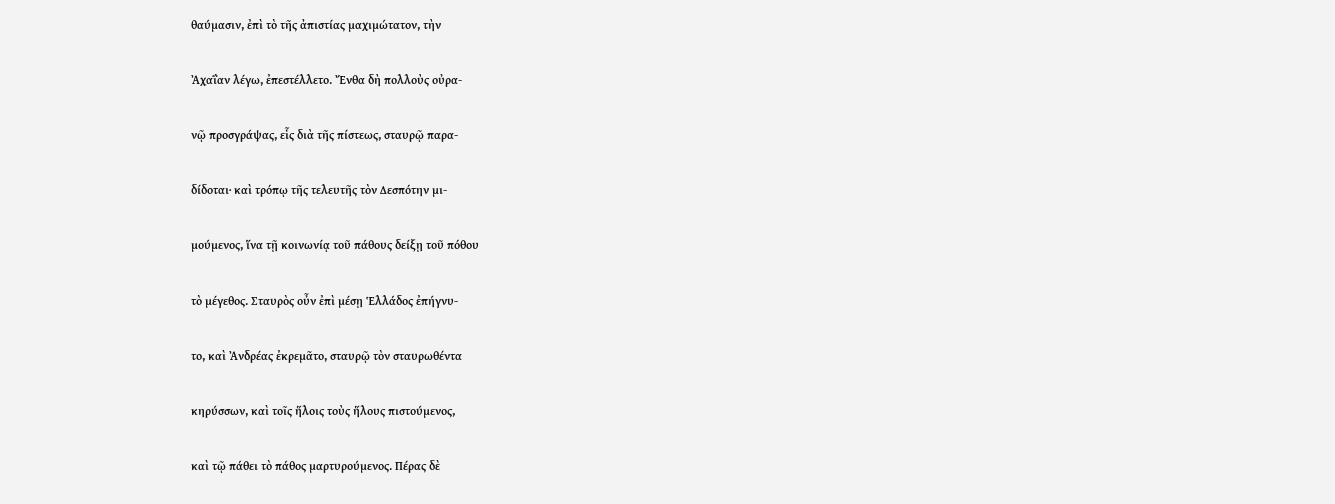θαύμασιν, ἐπὶ τὸ τῆς ἀπιστίας μαχιμώτατον, τὴν

Ἀχαΐαν λέγω, ἐπεστέλλετο. Ἔνθα δὴ πολλοὺς οὐρα-

νῷ προσγράψας, εἷς διὰ τῆς πίστεως, σταυρῷ παρα-

δίδοται· καὶ τρόπῳ τῆς τελευτῆς τὸν Δεσπότην μι-

μούμενος, ἵνα τῇ κοινωνίᾳ τοῦ πάθους δείξῃ τοῦ πόθου

τὸ μέγεθος. Σταυρὸς οὖν ἐπὶ μέσῃ Ἑλλάδος ἐπήγνυ-

το, καὶ Ἀνδρέας ἐκρεμᾶτο, σταυρῷ τὸν σταυρωθέντα

κηρύσσων, καὶ τοῖς ἥλοις τοὺς ἥλους πιστούμενος,

καὶ τῷ πάθει τὸ πάθος μαρτυρούμενος. Πέρας δὲ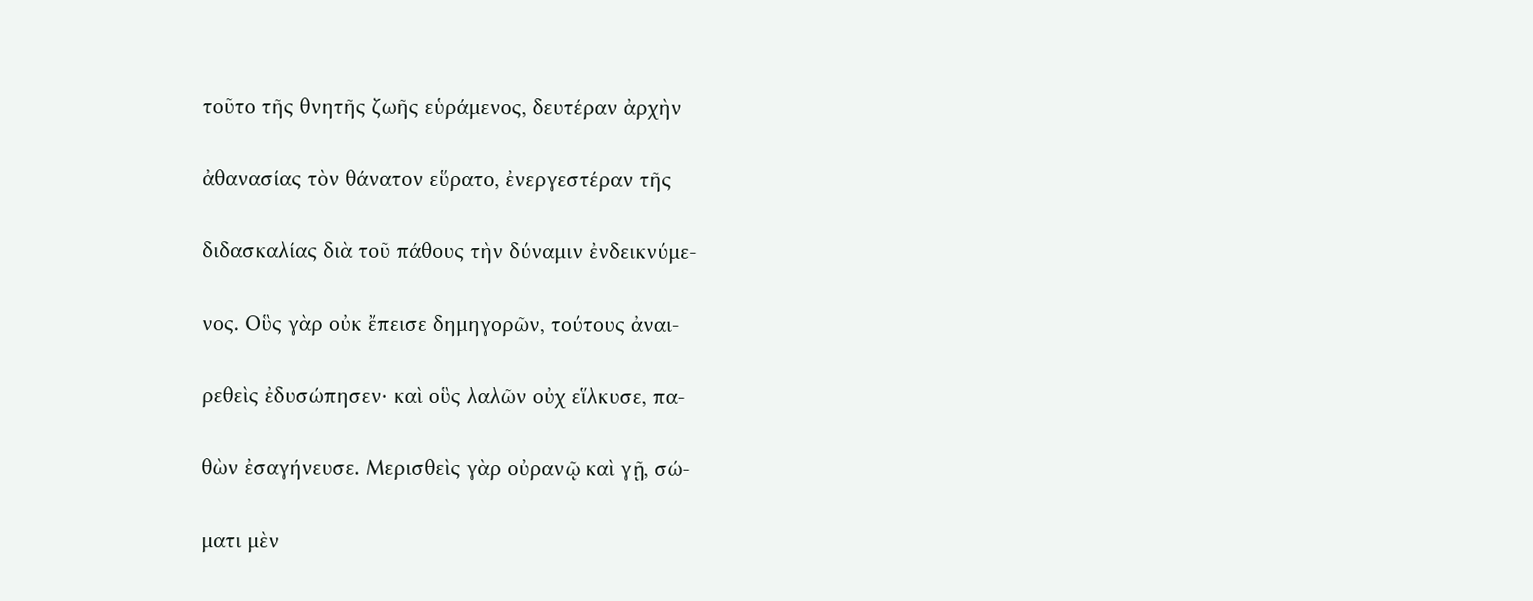τοῦτο τῆς θνητῆς ζωῆς εὑράμενος, δευτέραν ἀρχὴν

ἀθανασίας τὸν θάνατον εὕρατο, ἐνεργεστέραν τῆς

διδασκαλίας διὰ τοῦ πάθους τὴν δύναμιν ἐνδεικνύμε-

νος. Οὓς γὰρ οὐκ ἔπεισε δημηγορῶν, τούτους ἀναι-

ρεθεὶς ἐδυσώπησεν· καὶ οὓς λαλῶν οὐχ εἵλκυσε, πα-

θὼν ἐσαγήνευσε. Μερισθεὶς γὰρ οὐρανῷ καὶ γῇ, σώ-

ματι μὲν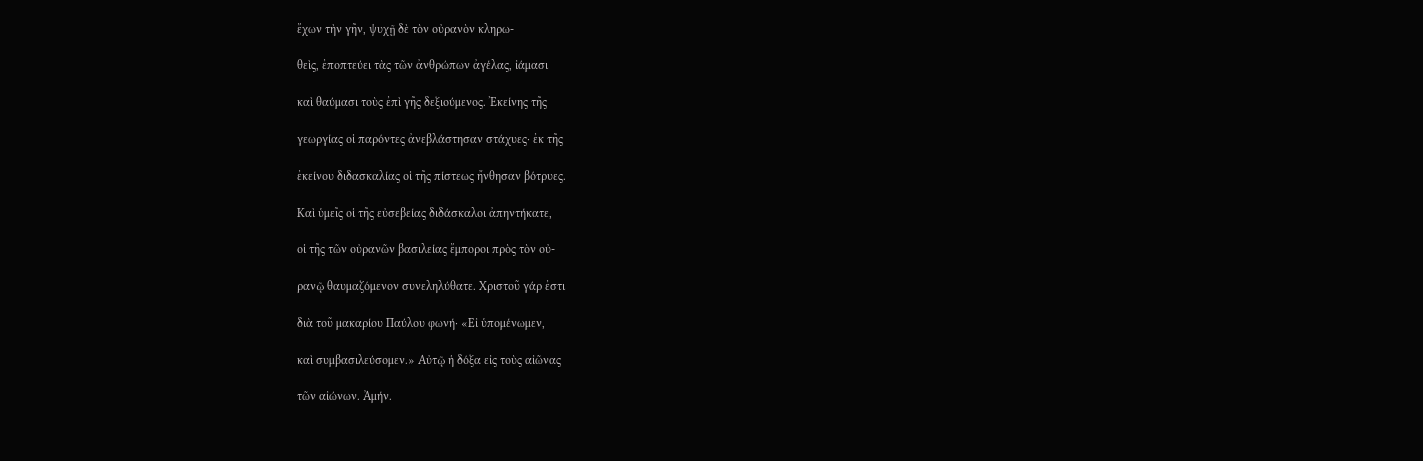ἔχων τὴν γῆν, ψυχῇ δὲ τὸν οὐρανὸν κληρω-

θεὶς, ἐποπτεύει τὰς τῶν ἀνθρώπων ἀγέλας, ἰάμασι

καὶ θαύμασι τοὺς ἐπὶ γῆς δεξιούμενος. Ἐκείνης τῆς

γεωργίας οἱ παρόντες ἀνεβλάστησαν στάχυες· ἐκ τῆς

ἐκείνου διδασκαλίας οἱ τῆς πίστεως ἤνθησαν βότρυες.

Καὶ ὑμεῖς οἱ τῆς εὐσεβείας διδάσκαλοι ἀπηντήκατε,

οἱ τῆς τῶν οὐρανῶν βασιλείας ἔμποροι πρὸς τὸν οὐ-

ρανῷ θαυμαζόμενον συνεληλύθατε. Χριστοῦ γάρ ἐστι

διὰ τοῦ μακαρίου Παύλου φωνή· «Εἰ ὑπομένωμεν,

καὶ συμβασιλεύσομεν.» Αὐτῷ ἡ δόξα εἰς τοὺς αἰῶνας

τῶν αἰώνων. Ἀμήν.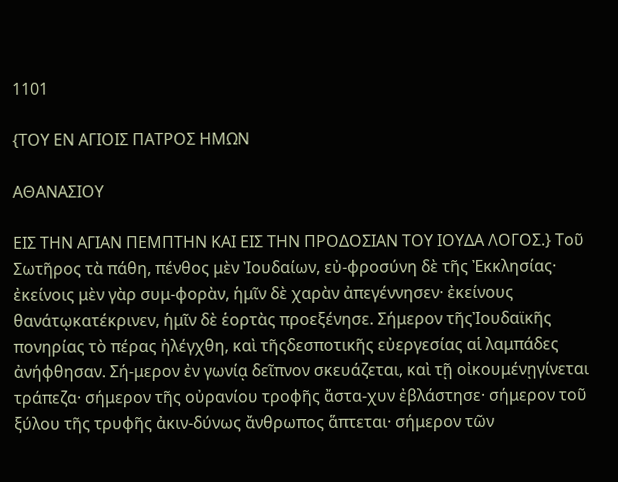1101

{ΤΟΥ ΕΝ ΑΓΙΟΙΣ ΠΑΤΡΟΣ ΗΜΩΝ

ΑΘΑΝΑΣΙΟΥ

ΕΙΣ ΤΗΝ ΑΓΙΑΝ ΠΕΜΠΤΗΝ ΚΑΙ ΕΙΣ ΤΗΝ ΠΡΟΔΟΣΙΑΝ ΤΟΥ ΙΟΥΔΑ ΛΟΓΟΣ.} Τοῦ Σωτῆρος τὰ πάθη, πένθος μὲν Ἰουδαίων, εὐ-φροσύνη δὲ τῆς Ἐκκλησίας· ἐκείνοις μὲν γὰρ συμ-φορὰν, ἡμῖν δὲ χαρὰν ἀπεγέννησεν· ἐκείνους θανάτῳκατέκρινεν, ἡμῖν δὲ ἑορτὰς προεξένησε. Σήμερον τῆςἸουδαϊκῆς πονηρίας τὸ πέρας ἠλέγχθη, καὶ τῆςδεσποτικῆς εὐεργεσίας αἱ λαμπάδες ἀνήφθησαν. Σή-μερον ἐν γωνίᾳ δεῖπνον σκευάζεται, καὶ τῇ οἰκουμένῃγίνεται τράπεζα· σήμερον τῆς οὐρανίου τροφῆς ἄστα-χυν ἐβλάστησε· σήμερον τοῦ ξύλου τῆς τρυφῆς ἀκιν-δύνως ἄνθρωπος ἅπτεται· σήμερον τῶν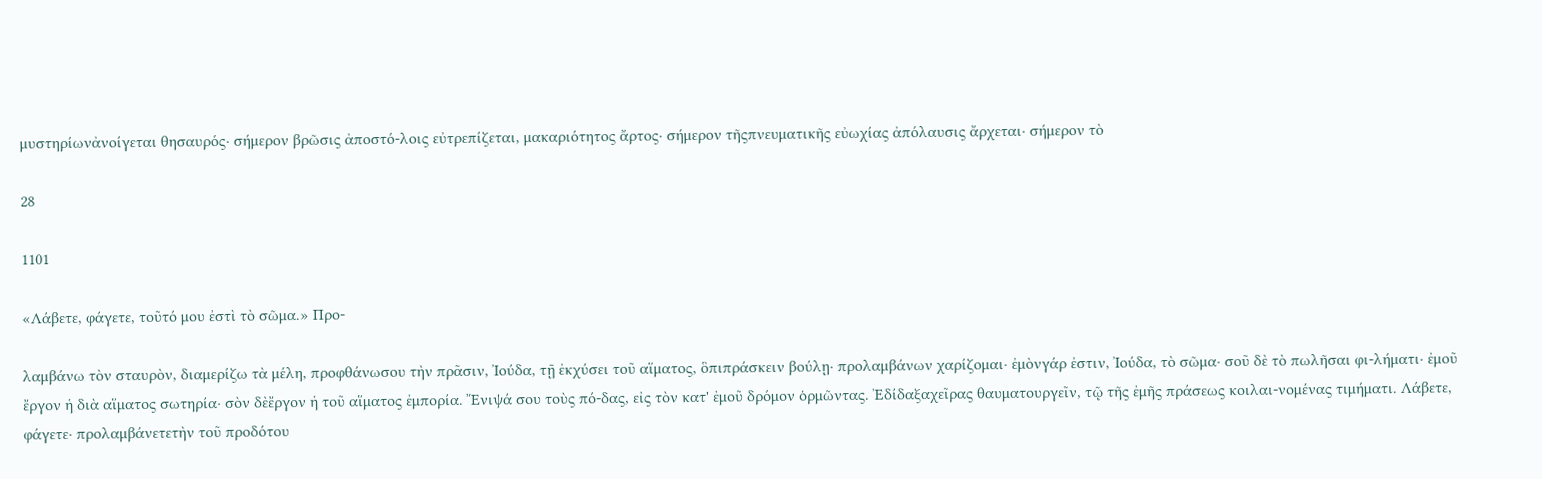μυστηρίωνἀνοίγεται θησαυρός· σήμερον βρῶσις ἀποστό-λοις εὐτρεπίζεται, μακαριότητος ἄρτος· σήμερον τῆςπνευματικῆς εὐωχίας ἀπόλαυσις ἄρχεται· σήμερον τὸ

28

1101

«Λάβετε, φάγετε, τοῦτό μου ἐστὶ τὸ σῶμα.» Προ-

λαμβάνω τὸν σταυρὸν, διαμερίζω τὰ μέλη, προφθάνωσου τὴν πρᾶσιν, Ἰούδα, τῇ ἐκχύσει τοῦ αἵματος, ὃπιπράσκειν βούλῃ· προλαμβάνων χαρίζομαι· ἐμὸνγάρ ἐστιν, Ἰούδα, τὸ σῶμα· σοῦ δὲ τὸ πωλῆσαι φι-λήματι· ἐμοῦ ἔργον ἡ διὰ αἵματος σωτηρία· σὸν δὲἔργον ἡ τοῦ αἵματος ἐμπορία. Ἔνιψά σου τοὺς πό-δας, εἰς τὸν κατ' ἐμοῦ δρόμον ὁρμῶντας. Ἐδίδαξαχεῖρας θαυματουργεῖν, τῷ τῆς ἐμῆς πράσεως κοιλαι-νομένας τιμήματι. Λάβετε, φάγετε· προλαμβάνετετὴν τοῦ προδότου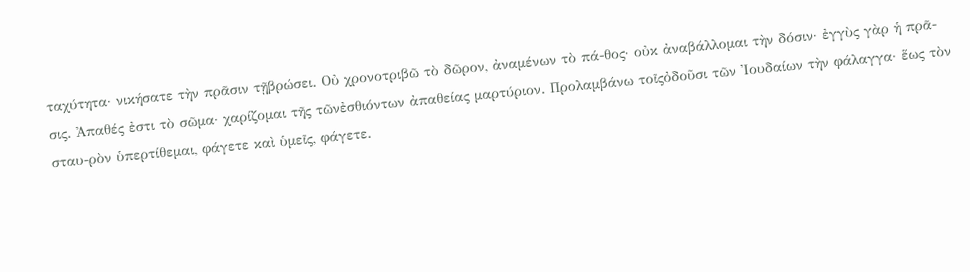ταχύτητα· νικήσατε τὴν πρᾶσιν τῇβρώσει. Οὐ χρονοτριβῶ τὸ δῶρον, ἀναμένων τὸ πά-θος· οὐκ ἀναβάλλομαι τὴν δόσιν· ἐγγὺς γὰρ ἡ πρᾶ-σις. Ἀπαθές ἐστι τὸ σῶμα· χαρίζομαι τῆς τῶνἐσθιόντων ἀπαθείας μαρτύριον. Προλαμβάνω τοῖςὀδοῦσι τῶν Ἰουδαίων τὴν φάλαγγα· ἕως τὸν σταυ-ρὸν ὑπερτίθεμαι, φάγετε καὶ ὑμεῖς, φάγετε.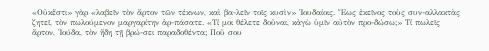«Οὐκἔστι» γὰρ «λαβεῖν τὸν ἄρτον τῶν τέκνων, καὶ βα-λεῖν τοῖς κυσὶν» Ἰουδαίοις. Ἕως ἐκεῖνος τοὺς συν-αλλακτὰς ζητεῖ, τὸν πωλούμενον μαργαρίτην ἁρ-πάσατε. «Τί μοι θέλετε δοῦναι, κἀγὼ ὑμῖν αὐτὸν προ-δώσω;» Τί πωλεῖς ἄρτον, Ἰούδα, τὸν ἤδη τῇ βρώ-σει παραδοθέντα; Ποῦ σου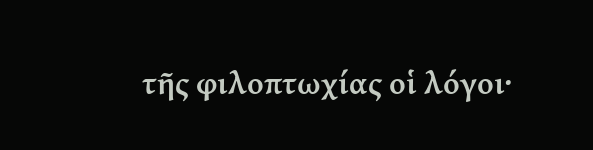τῆς φιλοπτωχίας οἱ λόγοι·